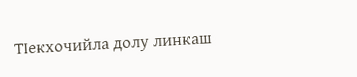ТIекхочийла долу линкаш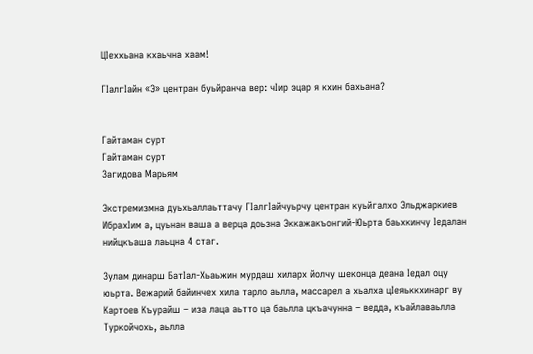ЦIеххьана кхаьчна хаам!

ГIалгIайн «Э» центран буьйранча вер: чIир эцар я кхин бахьана?


Гайтаман сурт
Гайтаман сурт
Загидова Марьям

Экстремизмна дуьхьаллаьттачу ГIалгIайчуьрчу центран куьйгалхо Эльджаркиев ИбрахIим а, цуьнан ваша а верца доьзна Эккажакъонгий-Юьрта баьхкинчу Iедалан нийцкъаша лаьцна 4 стаг.

Зулам динарш БатIал-Хьаьжин мурдаш хиларх йолчу шеконца деана Iедал оцу юьрта. Вежарий байинчех хила тарло аьлла, массарел а хьалха цIеяьккхинарг ву Картоев Къурайш – иза лаца аьтто ца баьлла цкъачунна – ведда, къайлаваьлла Туркойчохь, аьлла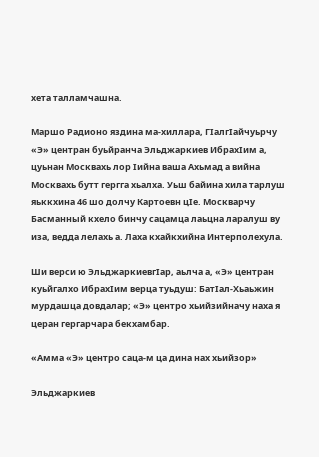хета талламчашна.

Маршо Радионо яздина ма-хиллара, ГIалгIайчуьрчу «Э» центран буьйранча Эльджаркиев ИбрахIим а, цуьнан Москвахь лор Iийна ваша Ахьмад а вийна Москвахь бутт гергга хьалха. Уьш байина хила тарлуш яьккхина 46 шо долчу Картоевн цIе. Москварчу Басманный кхело бинчу сацамца лаьцна ларалуш ву иза, ведда лелахь а. Лаха кхайкхийна Интерполехула.

Ши верси ю ЭльджаркиевгIар, аьлча а, «Э» центран куьйгалхо ИбрахIим верца туьдуш: БатIал-Хьаьжин мурдашца довдалар; «Э» центро хьийзийначу наха я церан гергарчара бекхамбар.

«Амма «Э» центро саца-м ца дина нах хьийзор»

Эльджаркиев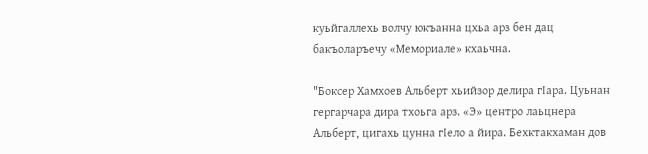куьйгаллехь волчу юкъанна цхьа арз бен дац бакъоларъечу «Мемориале» кхаьчна.

"Боксер Хамхоев Альберт хьийзор делира гIара. Цуьнан гергарчара дира тхоьга арз. «Э» центро лаьцнера Альберт, цигахь цунна гIело а йира. Бехктакхаман дов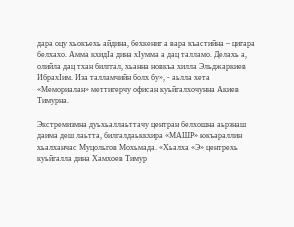дара оцу хьокъехь айдина, бехкениг а вара къастийна – цигара белхахо. Амма кхидIа дина хIумма а дац талламо. Делахь а, олийла дац тхан билггал, хьанна новкъа хилла Эльджаркиев ИбрахIим. Иза талламчийн болх бу», - аьлла хета «Мемориалан» меттигерчу офисан куьйгалхочунна Акиев Тимурна.

Экстремизмна дуьхьаллаьттачу центран белхошна аьрзнаш даима деш лаьтта, билгалдаьккхира «МАШР» юкъараллин хьалханчас Муцольгов Мохьмада. «Хьалха «Э» центрехь куьйгалла дина Хамхоев Тимур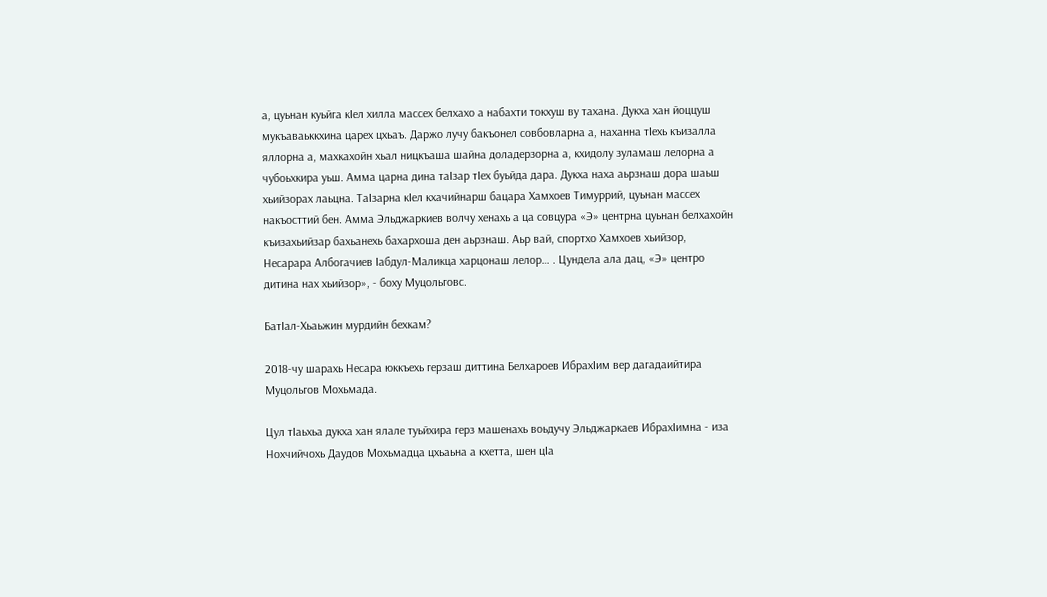а, цуьнан куьйга кIел хилла массех белхахо а набахти токхуш ву тахана. Дукха хан йоццуш мукъаваьккхина царех цхьаъ. Даржо лучу бакъонел совбовларна а, наханна тIехь къизалла яллорна а, махкахойн хьал ницкъаша шайна доладерзорна а, кхидолу зуламаш лелорна а чубоьхкира уьш. Амма царна дина таIзар тIех буьйда дара. Дукха наха аьрзнаш дора шаьш хьийзорах лаьцна. ТаIзарна кIел кхачийнарш бацара Хамхоев Тимуррий, цуьнан массех накъосттий бен. Амма Эльджаркиев волчу хенахь а ца совцура «Э» центрна цуьнан белхахойн къизахьийзар бахьанехь бахархоша ден аьрзнаш. Аьр вай, спортхо Хамхоев хьийзор, Несарара Албогачиев Iабдул-Маликца харцонаш лелор… . Цундела ала дац, «Э» центро дитина нах хьийзор», - боху Муцольговс.

БатIал-Хьаьжин мурдийн бехкам?

2018-чу шарахь Несара юккъехь герзаш диттина Белхароев ИбрахIим вер дагадаийтира Муцольгов Мохьмада.

Цул тIаьхьа дукха хан ялале туьйхира герз машенахь воьдучу Эльджаркаев ИбрахIимна - иза Нохчийчохь Даудов Мохьмадца цхьаьна а кхетта, шен цIа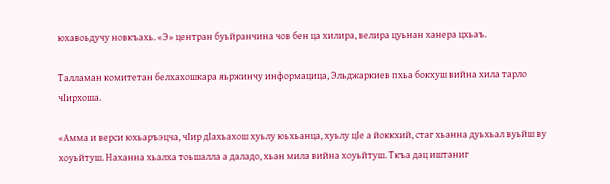юхавоьдучу новкъахь. «Э» центран буьйранчина чов бен ца хилира, велира цуьнан ханера цхьаъ.

Талламан комитетан белхахошкара яьржинчу информацица, Эльджаркиев пхьа бокхуш вийна хила тарло чIирхоша.

«Амма и верси юхьаръэцча, чIир дIахьахош хуьлу юьхьанца, хуьлу цIе а йоккхий, стаг хьанна дуьхьал вуьйш ву хоуьйтуш. Наханна хьалха тоьшалла а даладо, хьан мила вийна хоуьйтуш. Ткъа дац иштаниг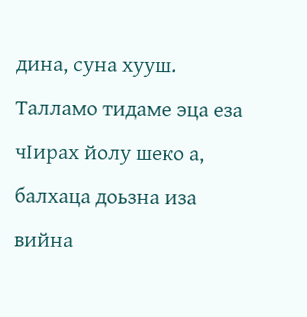дина, суна хууш. Талламо тидаме эца еза чIирах йолу шеко а, балхаца доьзна иза вийна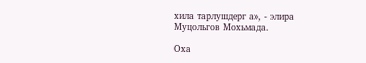хила тарлушдерг а», - элира Муцольгов Мохьмада.

Оха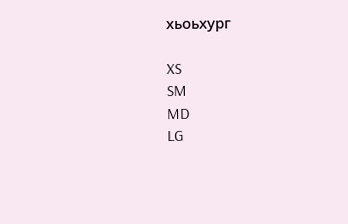хьоьхург

XS
SM
MD
LG